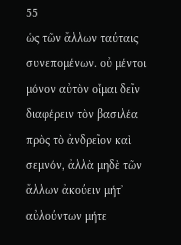55
ὡς τῶν ἄλλων ταύταις συνεπομένων. οὐ μέντοι μόνον αὐτὸν οἶμαι δεῖν διαφέρειν τὸν βασιλέα πρὸς τὸ ἀνδρεῖον καὶ σεμνόν, ἀλλὰ μηδὲ τῶν ἄλλων ἀκούειν μήτʼ αὐλούντων μήτε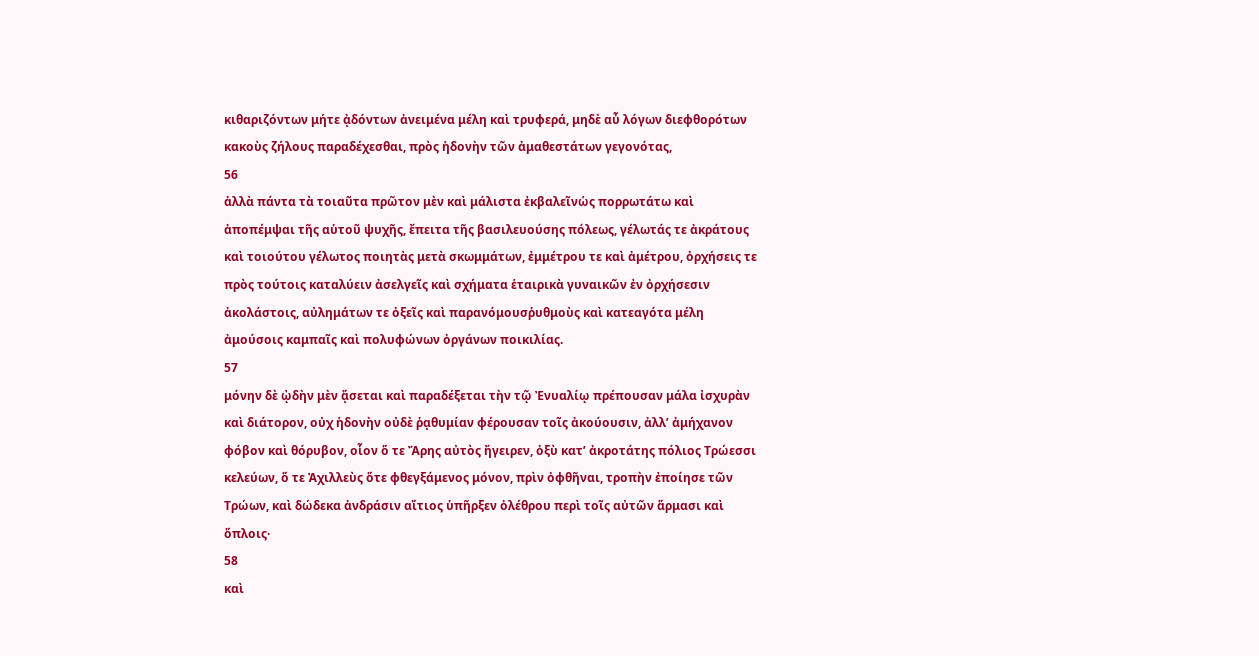κιθαριζόντων μήτε ᾀδόντων ἀνειμένα μέλη καὶ τρυφερά, μηδὲ αὖ λόγων διεφθορότων κακοὺς ζήλους παραδέχεσθαι, πρὸς ἡδονὴν τῶν ἀμαθεστάτων γεγονότας,
56
ἀλλὰ πάντα τὰ τοιαῦτα πρῶτον μὲν καὶ μάλιστα ἐκβαλεῖνὡς πορρωτάτω καὶ ἀποπέμψαι τῆς αὑτοῦ ψυχῆς, ἔπειτα τῆς βασιλευούσης πόλεως, γέλωτάς τε ἀκράτους καὶ τοιούτου γέλωτος ποιητὰς μετὰ σκωμμάτων, ἐμμέτρου τε καὶ ἀμέτρου, ὀρχήσεις τε πρὸς τούτοις καταλύειν ἀσελγεῖς καὶ σχήματα ἑταιρικὰ γυναικῶν ἐν ὀρχήσεσιν ἀκολάστοις, αὐλημάτων τε ὀξεῖς καὶ παρανόμουσῥυθμοὺς καὶ κατεαγότα μέλη ἀμούσοις καμπαῖς καὶ πολυφώνων ὀργάνων ποικιλίας.
57
μόνην δὲ ᾠδὴν μὲν ᾅσεται καὶ παραδέξεται τὴν τῷ Ἐνυαλίῳ πρέπουσαν μάλα ἰσχυρὰν καὶ διάτορον, οὐχ ἡδονὴν οὐδὲ ῥᾳθυμίαν φέρουσαν τοῖς ἀκούουσιν, ἀλλʼ ἀμήχανον φόβον καὶ θόρυβον, οἷον ὅ τε Ἄρης αὐτὸς ἤγειρεν, ὀξὺ κατʼ ἀκροτάτης πόλιος Τρώεσσι κελεύων, ὅ τε Ἀχιλλεὺς ὅτε φθεγξάμενος μόνον, πρὶν ὀφθῆναι, τροπὴν ἐποίησε τῶν Τρώων, καὶ δώδεκα ἀνδράσιν αἴτιος ὑπῆρξεν ὀλέθρου περὶ τοῖς αὐτῶν ἅρμασι καὶ ὅπλοις·
58
καὶ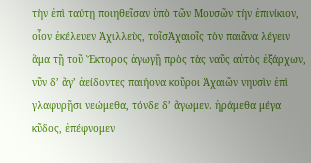τὴν ἐπὶ ταύτῃ ποιηθεῖσαν ὑπὸ τῶν Μουσῶν τὴν ἐπινίκιον, οἷον ἐκέλευεν Ἀχιλλεὺς, τοῖσἈχαιοῖς τὸν παιᾶνα λέγειν ἅμα τῇ τοῦ Ἕκτορος ἀγωγῇ πρὸς τὰς ναῦς αὐτὸς ἐξάρχων, νῦν δʼ ἄγʼ ἀείδοντες παιήονα κοῦροι Ἀχαιῶν νηυσὶν ἐπὶ γλαφυρῇσι νεώμεθα, τόνδε δʼ ἄγωμεν. ἠράμεθα μέγα κῦδος, ἐπέφνομεν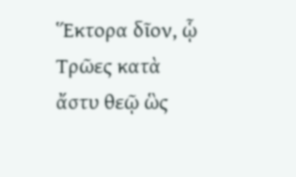Ἕκτορα δῖον, ᾧ Τρῶες κατὰ ἄστυ θεῷ ὣς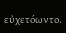εὐχετόωντο.